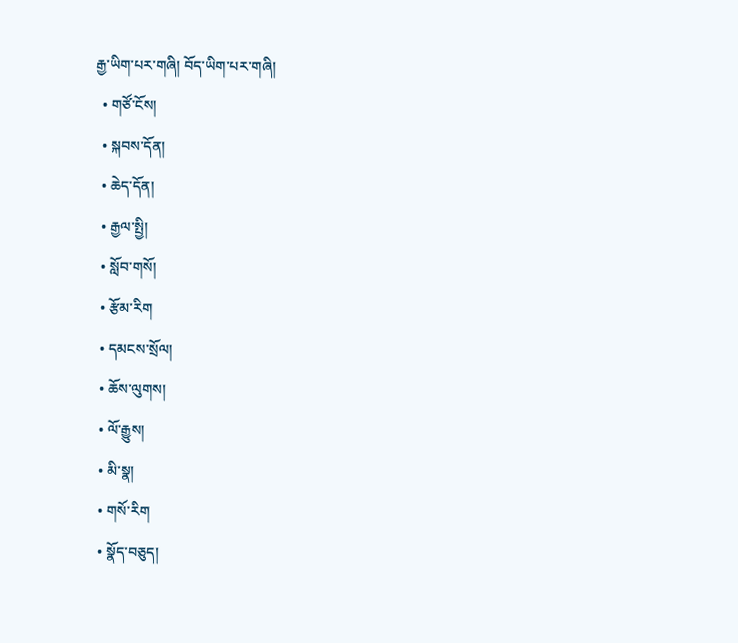རྒྱ་ཡིག་པར་གཞི། བོད་ཡིག་པར་གཞི།
  • གཙོ་ངོས།
  • སྐབས་དོན།
  • ཆེད་དོན།
  • རྒྱལ་སྤྱི།
  • སློབ་གསོ།
  • རྩོམ་རིག
  • དམངས་སྲོལ།
  • ཆོས་ལུགས།
  • ལོ་རྒྱུས།
  • མི་སྣ།
  • གསོ་རིག
  • སྣོད་བཅུད།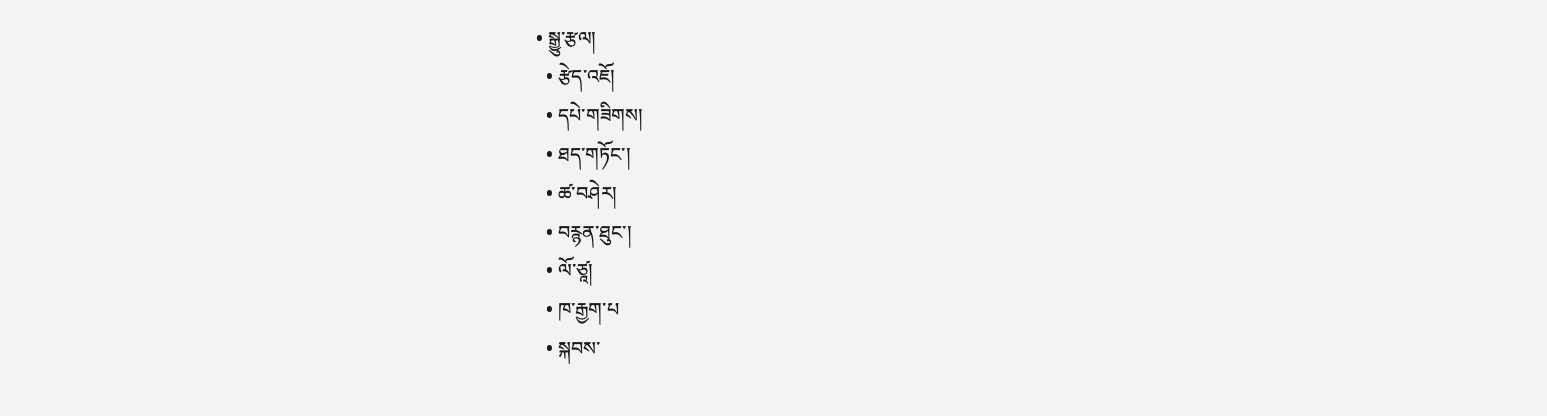• སྒྱུ་རྩལ།
  • རྩེད་འཇོ།
  • དཔེ་གཟིགས།
  • ཐད་གཏོང་།
  • ཚ་བཤེར།
  • བརྙན་ཐུང་།
  • ལོ་ཙཱ།
  • ཁ་རྒྱག་པ
  • སྐབས་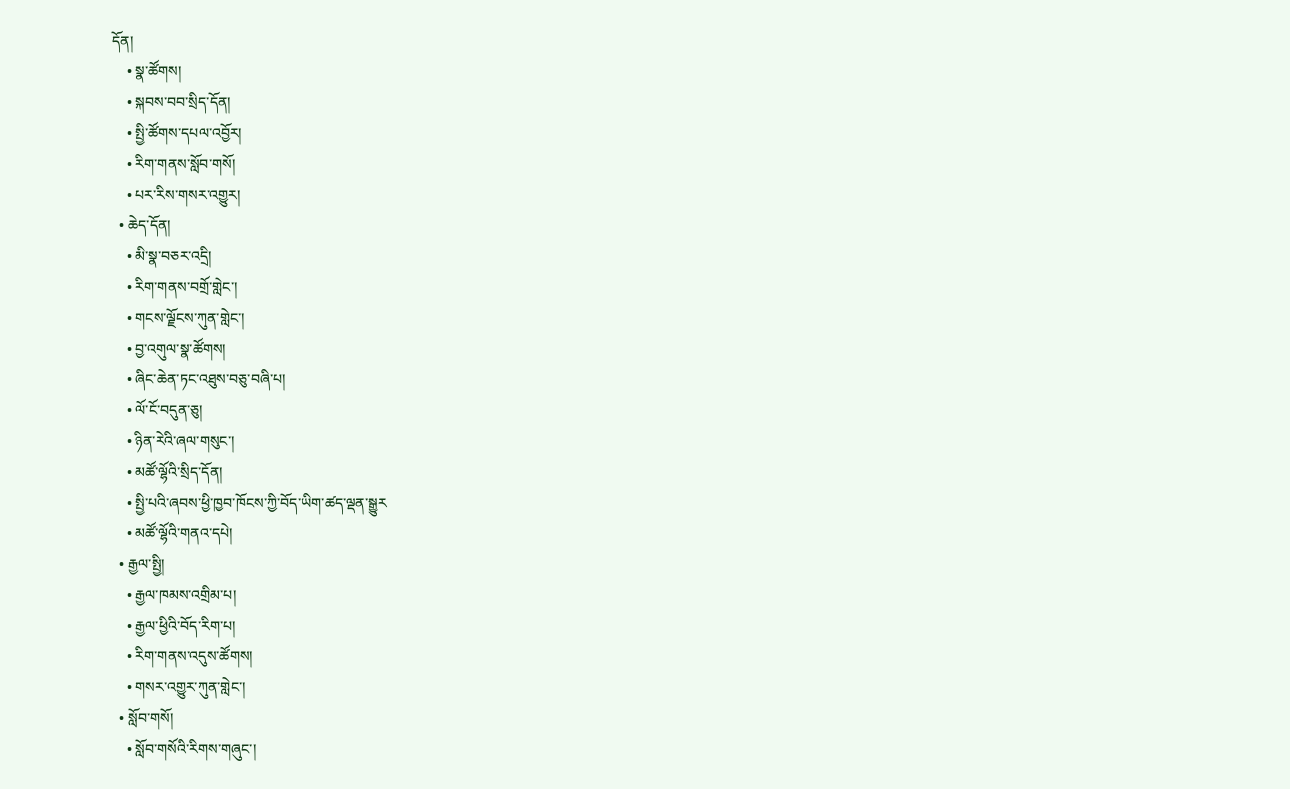དོན།
    • སྣ་ཚོགས།
    • སྐབས་བབ་སྲིད་དོན།
    • སྤྱི་ཚོགས་དཔལ་འབྱོར།
    • རིག་གནས་སློབ་གསོ།
    • པར་རིས་གསར་འགྱུར།
  • ཆེད་དོན།
    • མི་སྣ་བཅར་འདྲི།
    • རིག་གནས་བགྲོ་གླེང་།
    • གངས་ལྗོངས་ཀུན་གླེང་།
    • བྱ་འགུལ་སྣ་ཚོགས།
    • ཞིང་ཆེན་ཏང་འཐུས་བཅུ་བཞི་པ།
    • ལོ་ངོ་བདུན་ཅུ།
    • ཉིན་རེའི་ཞལ་གསུང་།
    • མཚོ་ལྷོའི་སྲིད་དོན།
    • སྤྱི་པའི་ཞབས་ཕྱི་ཁྱབ་ཁོངས་ཀྱི་བོད་ཡིག་ཚད་ལྡན་སྒྱུར
    • མཚོ་ལྷོའི་གནའ་དཔེ།
  • རྒྱལ་སྤྱི།
    • རྒྱལ་ཁམས་འགྲིམ་པ།
    • རྒྱལ་ཕྱིའི་བོད་རིག་པ།
    • རིག་གནས་འདུས་ཚོགས།
    • གསར་འགྱུར་ཀུན་གླེང་།
  • སློབ་གསོ།
    • སློབ་གསོའི་རིགས་གཞུང་།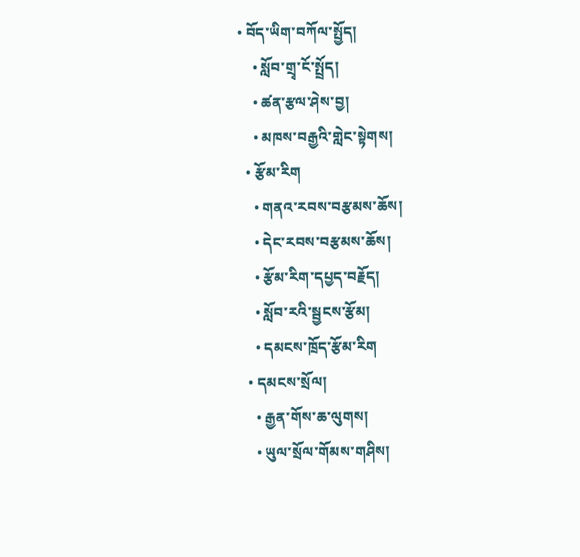• བོད་ཡིག་བཀོལ་སྤྱོད།
    • སློབ་གྲྭ་ངོ་སྤྲོད།
    • ཚན་རྩལ་ཤེས་བྱ།
    • མཁས་བརྒྱའི་གླེང་སྟེགས།
  • རྩོམ་རིག
    • གནའ་རབས་བརྩམས་ཆོས།
    • དེང་རབས་བརྩམས་ཆོས།
    • རྩོམ་རིག་དཔྱད་བརྗོད།
    • སློབ་རའི་སྦྱངས་རྩོམ།
    • དམངས་ཁྲོད་རྩོམ་རིག
  • དམངས་སྲོལ།
    • རྒྱན་གོས་ཆ་ལུགས།
    • ཡུལ་སྲོལ་གོམས་གཤིས།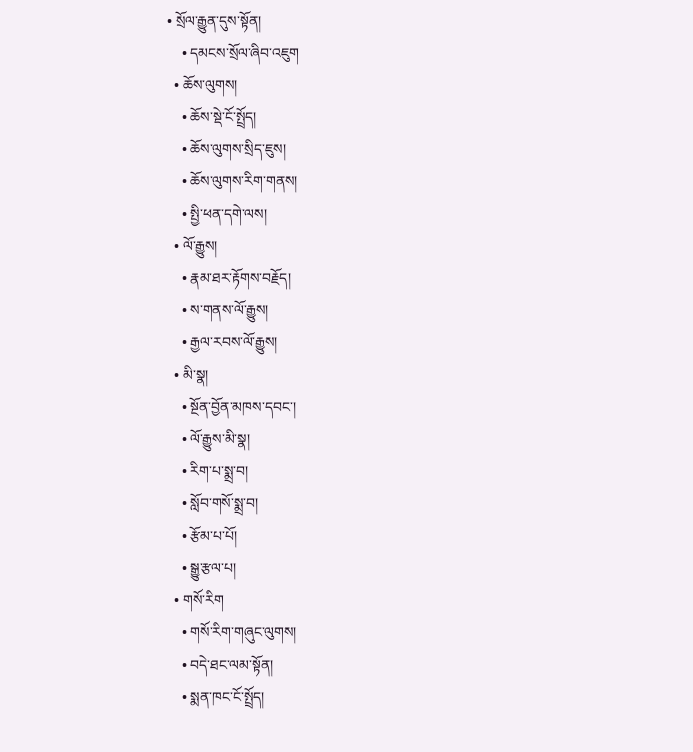• སྲོལ་རྒྱུན་དུས་སྟོན།
    • དམངས་སྲོལ་ཞིབ་འཇུག
  • ཆོས་ལུགས།
    • ཆོས་སྡེ་ངོ་སྤྲོད།
    • ཆོས་ལུགས་སྲིད་ཇུས།
    • ཆོས་ལུགས་རིག་གནས།
    • སྤྱི་ཕན་དགེ་ལས།
  • ལོ་རྒྱུས།
    • རྣམ་ཐར་རྟོགས་བརྗོད།
    • ས་གནས་ལོ་རྒྱུས།
    • རྒྱལ་རབས་ལོ་རྒྱུས།
  • མི་སྣ།
    • སྔོན་བྱོན་མཁས་དབང་།
    • ལོ་རྒྱུས་མི་སྣ།
    • རིག་པ་སྨྲ་བ།
    • སློབ་གསོ་སྨྲ་བ།
    • རྩོམ་པ་པོ།
    • སྒྱུ་རྩལ་པ།
  • གསོ་རིག
    • གསོ་རིག་གཞུང་ལུགས།
    • བདེ་ཐང་ལམ་སྟོན།
    • སྨན་ཁང་ངོ་སྤྲོད།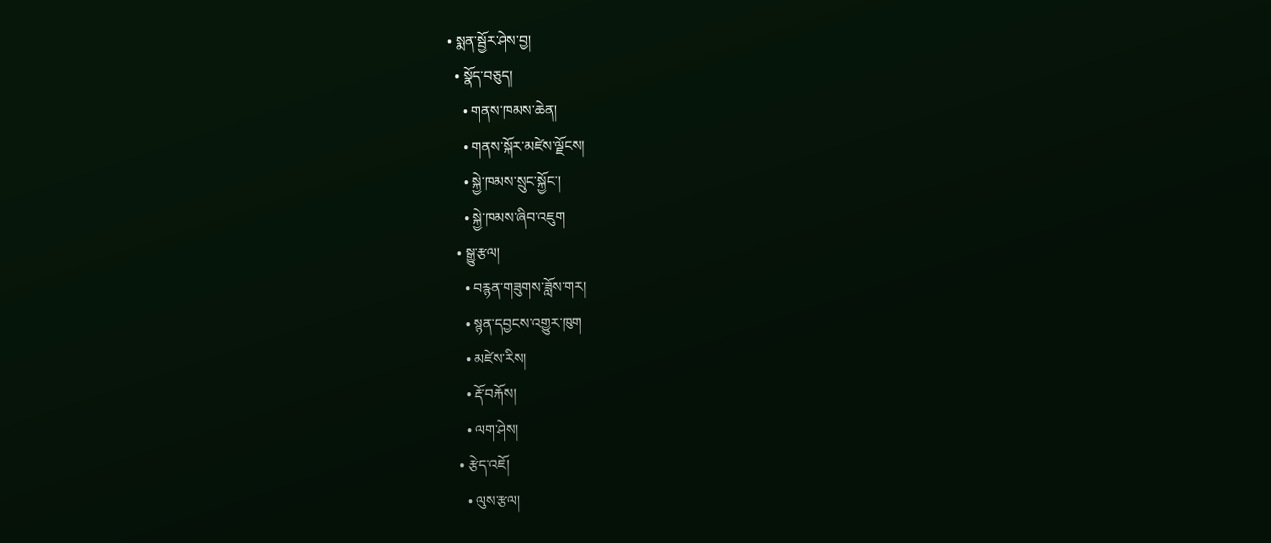• སྨན་སྦྱོར་ཤེས་བྱ།
  • སྣོད་བཅུད།
    • གནས་ཁམས་ཆེན།
    • གནས་སྐོར་མཛེས་ལྗོངས།
    • སྐྱེ་ཁམས་སྲུང་སྐྱོང་།
    • སྐྱེ་ཁམས་ཞིབ་འཇུག
  • སྒྱུ་རྩལ།
    • བརྙན་གཟུགས་ཟློས་གར།
    • སྙན་དབྱངས་འགྱུར་ཁུག
    • མཛེས་རིས།
    • རྡོ་བརྐོས།
    • ལག་ཤེས།
  • རྩེད་འཇོ།
    • ལུས་རྩལ།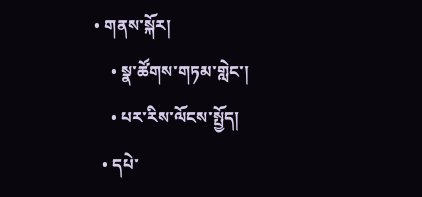• གནས་སྐོར།
    • སྣ་ཚོགས་གཏམ་གླེང་།
    • པར་རིས་ལོངས་སྤྱོད།
  • དཔེ་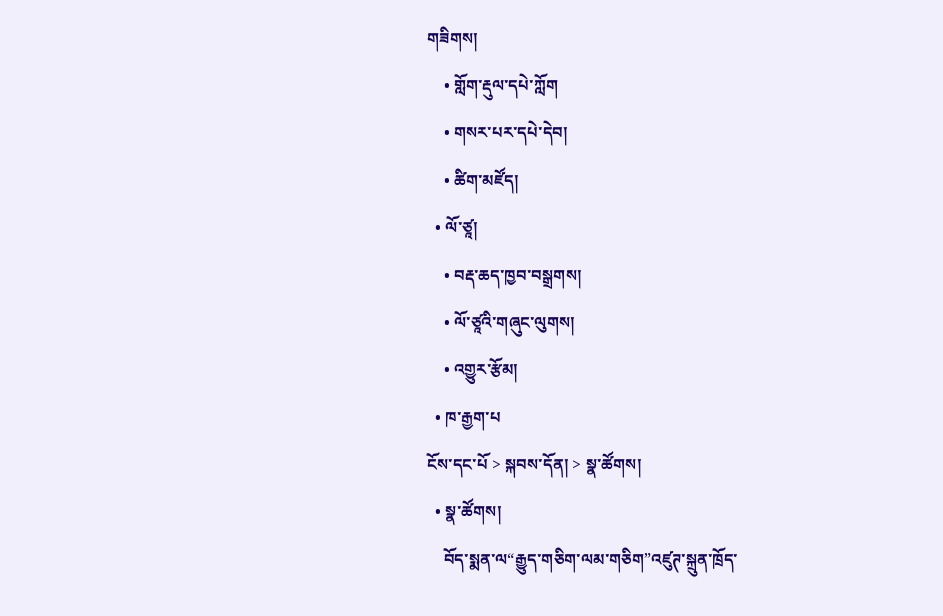གཟིགས།
    • གློག་རྡུལ་དཔེ་ཀློག
    • གསར་པར་དཔེ་དེབ།
    • ཚིག་མཛོད།
  • ལོ་ཙཱ།
    • བརྡ་ཆད་ཁྱབ་བསྒྲགས།
    • ལོ་ཙཱའི་གཞུང་ལུགས།
    • འགྱུར་རྩོམ།
  • ཁ་རྒྱག་པ
ངོས་དང་པོ > སྐབས་དོན། > སྣ་ཚོགས།
  • སྣ་ཚོགས།
    བོད་སྨན་ལ“རྒྱུད་གཅིག་ལམ་གཅིག”འཛུཊ་སྐྲུན་ཁྲོད་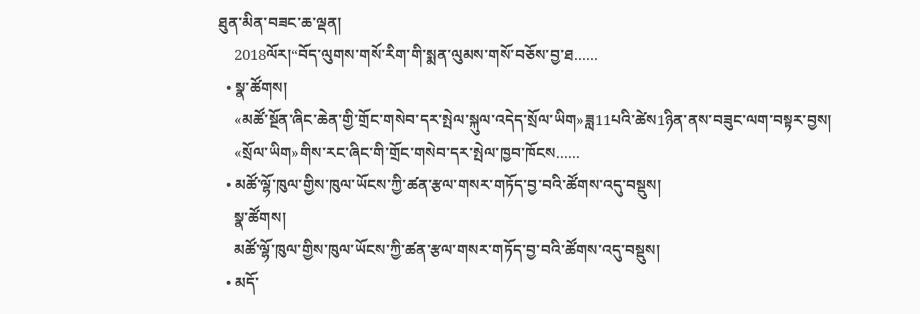ཐུན་མིན་བཟང་ཆ་ལྡན།
    2018ལོར།“བོད་ལུགས་གསོ་རིག་གི་སྨན་ལུམས་གསོ་བཅོས་བྱ་ཐ......
  • སྣ་ཚོགས།
    «མཚོ་སྔོན་ཞིང་ཆེན་གྱི་གྲོང་གསེབ་དར་སྤེལ་སྐུལ་འདེད་སྲོལ་ཡིག»ཟླ11པའི་ཚེས1ཉིན་ནས་བཟུང་ལག་བསྟར་བྱས།
    «སྲོལ་ཡིག»གིས་རང་ཞིང་གི་གྲོང་གསེབ་དར་སྤེལ་ཁྱབ་ཁོངས......
  • མཚོ་ལྷོ་ཁུལ་གྱིས་ཁུལ་ཡོངས་ཀྱི་ཚན་རྩལ་གསར་གཏོད་བྱ་བའི་ཚོགས་འདུ་བསྡུས།
    སྣ་ཚོགས།
    མཚོ་ལྷོ་ཁུལ་གྱིས་ཁུལ་ཡོངས་ཀྱི་ཚན་རྩལ་གསར་གཏོད་བྱ་བའི་ཚོགས་འདུ་བསྡུས།
  • མདོ་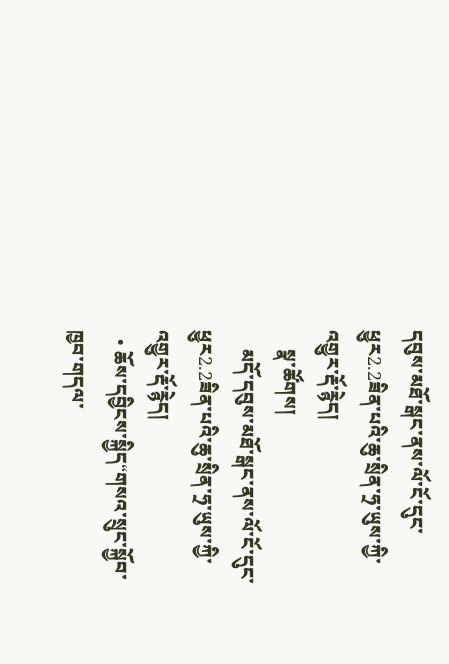དབུས་མཐོ་སྒང་ནས་ལོ་ངོ་དུང་ཕྱུར2.2ཟིན་པའི་ཆུ་སྲིན་ཧྲ་ཡུས་ཀྱི་འགྱུར་རྡོ་རྙེད།
    སྣ་ཚོགས།
    མདོ་དབུས་མཐོ་སྒང་ནས་ལོ་ངོ་དུང་ཕྱུར2.2ཟིན་པའི་ཆུ་སྲིན་ཧྲ་ཡུས་ཀྱི་འགྱུར་རྡོ་རྙེད།
  • ཆོས་དབྱིངས་སྐྱིད“གསའ་སྲུང་སྐྱོབ་ཁྱབ་གདལ་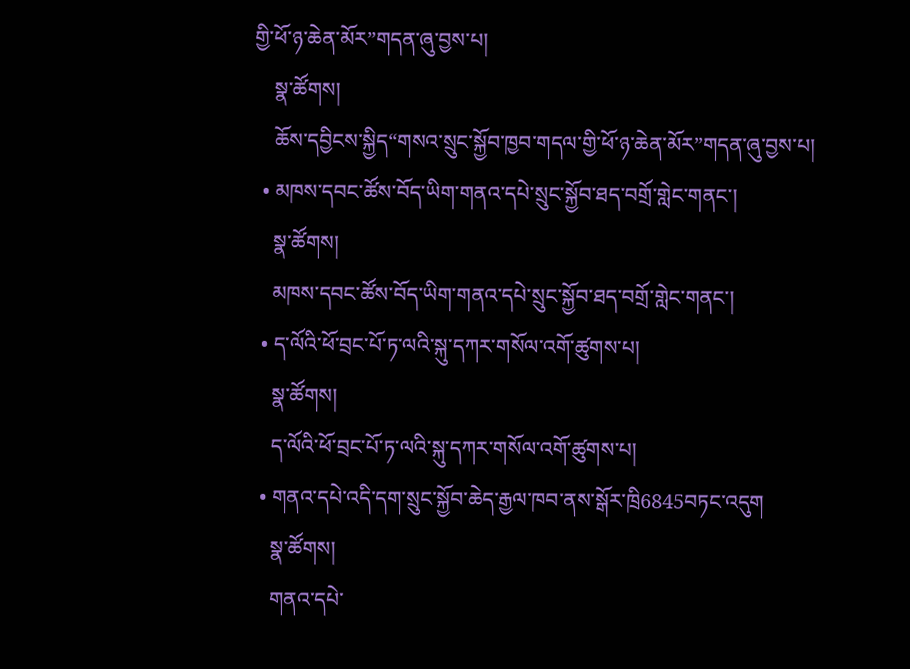གྱི་ཕོ་ཉ་ཆེན་མོར”གདན་ཞུ་བྱས་པ།
    སྣ་ཚོགས།
    ཆོས་དབྱིངས་སྐྱིད“གསའ་སྲུང་སྐྱོབ་ཁྱབ་གདལ་གྱི་ཕོ་ཉ་ཆེན་མོར”གདན་ཞུ་བྱས་པ།
  • མཁས་དབང་ཚོས་བོད་ཡིག་གནའ་དཔེ་སྲུང་སྐྱོབ་ཐད་བགྲོ་གླེང་གནང་།
    སྣ་ཚོགས།
    མཁས་དབང་ཚོས་བོད་ཡིག་གནའ་དཔེ་སྲུང་སྐྱོབ་ཐད་བགྲོ་གླེང་གནང་།
  • ད་ལོའི་ཕོ་བྲང་པོ་ཏ་ལའི་སྐུ་དཀར་གསོལ་འགོ་ཚུགས་པ།
    སྣ་ཚོགས།
    ད་ལོའི་ཕོ་བྲང་པོ་ཏ་ལའི་སྐུ་དཀར་གསོལ་འགོ་ཚུགས་པ།
  • གནའ་དཔེ་འདི་དག་སྲུང་སྐྱོབ་ཆེད་རྒྱལ་ཁབ་ནས་སྒོར་ཁྲི6845བཏང་འདུག
    སྣ་ཚོགས།
    གནའ་དཔེ་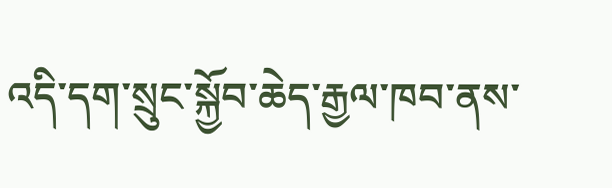འདི་དག་སྲུང་སྐྱོབ་ཆེད་རྒྱལ་ཁབ་ནས་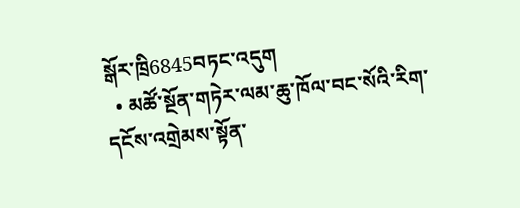སྒོར་ཁྲི6845བཏང་འདུག
  • མཚོ་སྔོན་གཏེར་ལམ་ཆུ་ཁོལ་བང་སོའི་རིག་དངོས་འགྲེམས་སྟོན་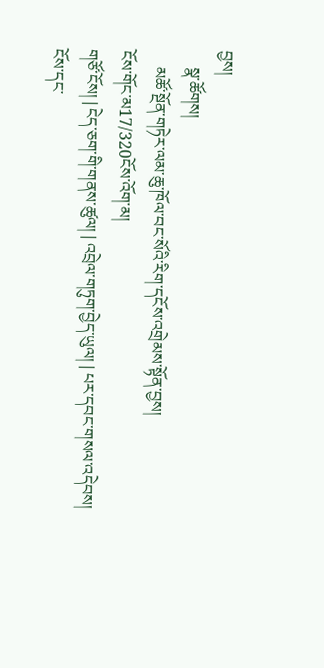བྱས།
    སྣ་ཚོགས།
    མཚོ་སྔོན་གཏེར་ལམ་ཆུ་ཁོལ་བང་སོའི་རིག་དངོས་འགྲེམས་སྟོན་བྱས།
ངོས་གོང་མ17/320ངོས་འོག་མ།
གཙོ་ངོས། | ངེད་ཅག་གི་གནས་ཚུལ། | འབྲེལ་གཏུག་བྱེད་ཡུལ། | པར་དབང་གསལ་འདེབས།
ངོས་དང་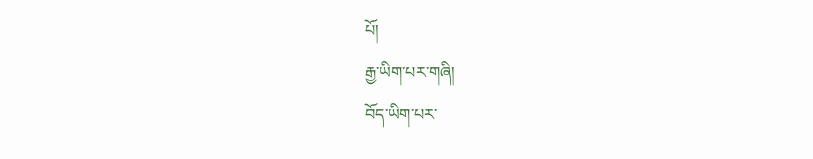པོ།
རྒྱ་ཡིག་པར་གཞི།
བོད་ཡིག་པར་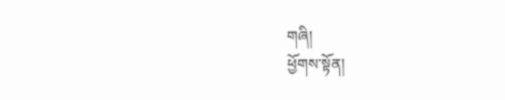གཞི།
ཕྱོགས་སྟོན།